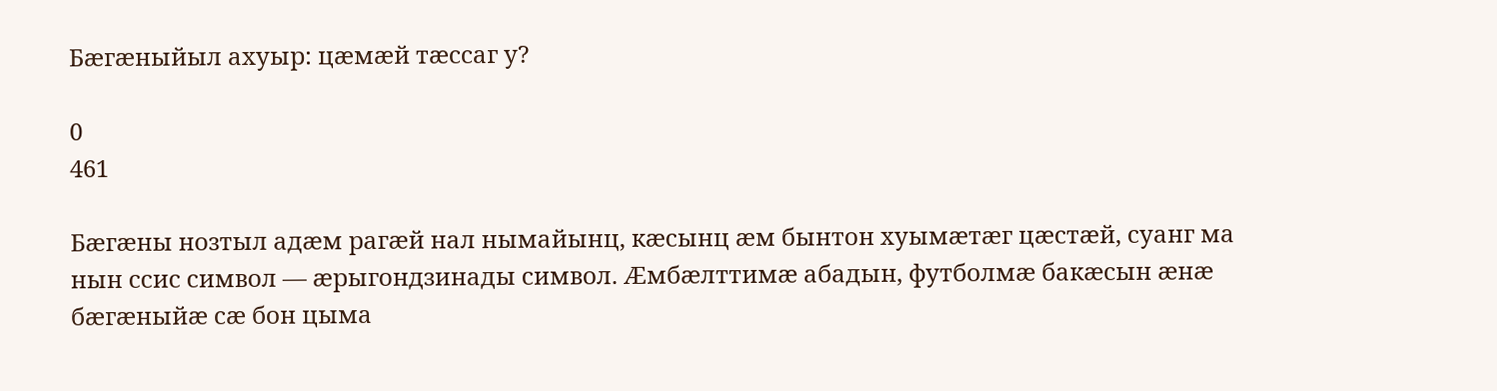Бæгæныйыл ахуыр: цæмæй тæссаг у?

0
461

Бæгæны нозтыл адæм рагæй нал нымайынц, кæсынц æм бынтон хуымæтæг цæстæй, суанг ма нын ссис символ — æрыгондзинады символ. Æмбæлттимæ абадын, футболмæ бакæсын æнæ бæгæныйæ сæ бон цыма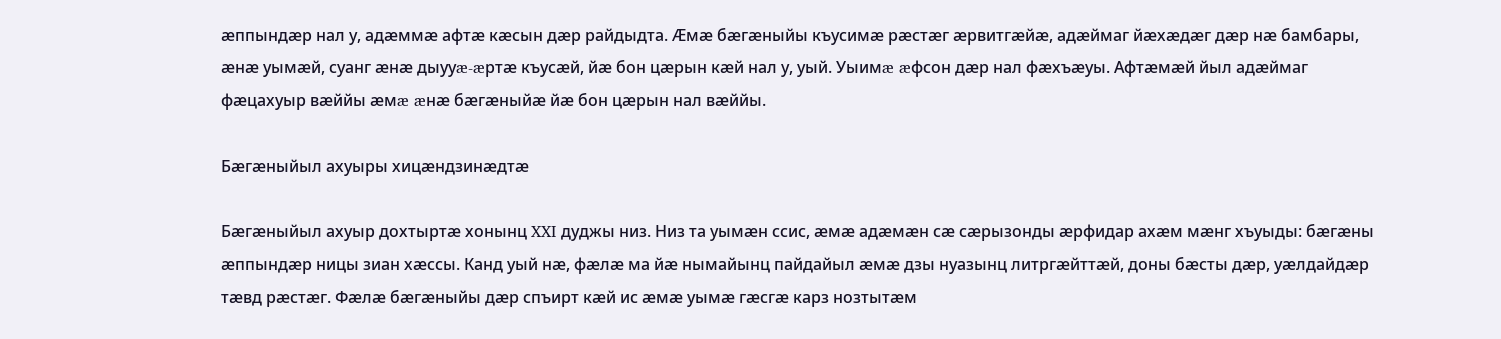æппындæр нал у, адæммæ афтæ кæсын дæр райдыдта. Æмæ бæгæныйы къусимæ рæстæг æрвитгæйæ, адæймаг йæхæдæг дæр нæ бамбары, æнæ уымæй, суанг æнæ дыууæ-æртæ къусæй, йæ бон цæрын кæй нал у, уый. Уыимæ æфсон дæр нал фæхъæуы. Афтæмæй йыл адæймаг фæцахуыр вæййы æмæ æнæ бæгæныйæ йæ бон цæрын нал вæййы.

Бæгæныйыл ахуыры хицæндзинæдтæ

Бæгæныйыл ахуыр дохтыртæ хонынц XXI дуджы низ. Низ та уымæн ссис, æмæ адæмæн сæ сæрызонды æрфидар ахæм мæнг хъуыды: бæгæны æппындæр ницы зиан хæссы. Канд уый нæ, фæлæ ма йæ нымайынц пайдайыл æмæ дзы нуазынц литргæйттæй, доны бæсты дæр, уæлдайдæр тæвд рæстæг. Фæлæ бæгæныйы дæр спъирт кæй ис æмæ уымæ гæсгæ карз нозтытæм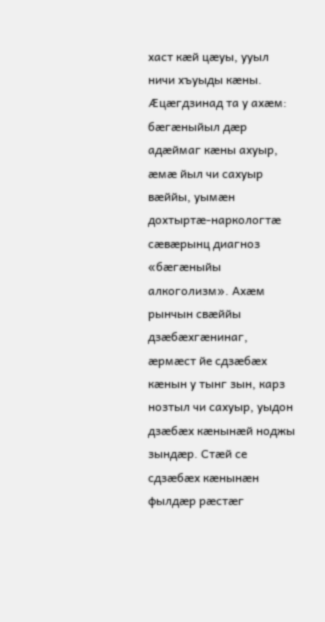хаст кæй цæуы, ууыл ничи хъуыды кæны. Æцæгдзинад та у ахæм: бæгæныйыл дæр адæймаг кæны ахуыр, æмæ йыл чи сахуыр вæййы, уымæн дохтыртæ-наркологтæ сæвæрынц диагноз «бæгæныйы алкоголизм». Ахæм рынчын свæййы дзæбæхгæнинаг, æрмæст йе сдзæбæх кæнын у тынг зын, карз нозтыл чи сахуыр, уыдон дзæбæх кæнынæй ноджы зындæр. Стæй се сдзæбæх кæнынæн фылдæр рæстæг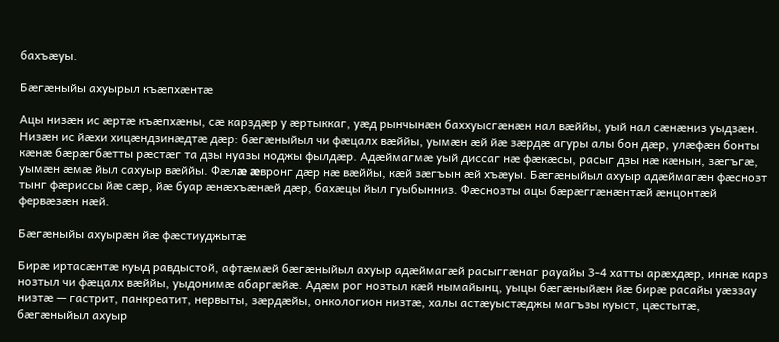бахъæуы.

Бæгæныйы ахуырыл къæпхæнтæ

Ацы низæн ис æртæ къæпхæны, сæ карздæр у æртыккаг, уæд рынчынæн баххуысгæнæн нал вæййы, уый нал сæнæниз уыдзæн. Низæн ис йæхи хицæндзинæдтæ дæр: бæгæныйыл чи фæцалх вæййы, уымæн æй йæ зæрдæ агуры алы бон дæр, улæфæн бонты кæнæ бæрæгбæтты рæстæг та дзы нуазы ноджы фылдæр. Адæймагмæ уый диссаг нæ фæкæсы, расыг дзы нæ кæнын, зæгъгæ, уымæн æмæ йыл сахуыр вæййы. Фæлæ æвронг дæр нæ вæййы, кæй зæгъын æй хъæуы. Бæгæныйыл ахуыр адæймагæн фæснозт тынг фæриссы йæ сæр, йæ буар æнæхъæнæй дæр, бахæцы йыл гуыбынниз. Фæснозты ацы бæрæггæнæнтæй æнцонтæй фервæзæн нæй.

Бæгæныйы ахуырæн йæ фæстиуджытæ

Бирæ иртасæнтæ куыд равдыстой, афтæмæй бæгæныйыл ахуыр адæймагæй расыггæнаг рауайы 3-4 хатты арæхдæр, иннæ карз нозтыл чи фæцалх вæййы, уыдонимæ абаргæйæ. Адæм рог нозтыл кæй нымайынц, уыцы бæгæныйæн йæ бирæ расайы уæззау низтæ — гастрит, панкреатит, нервыты, зæрдæйы, онкологион низтæ, халы астæуыстæджы магъзы куыст, цæстытæ, бæгæныйыл ахуыр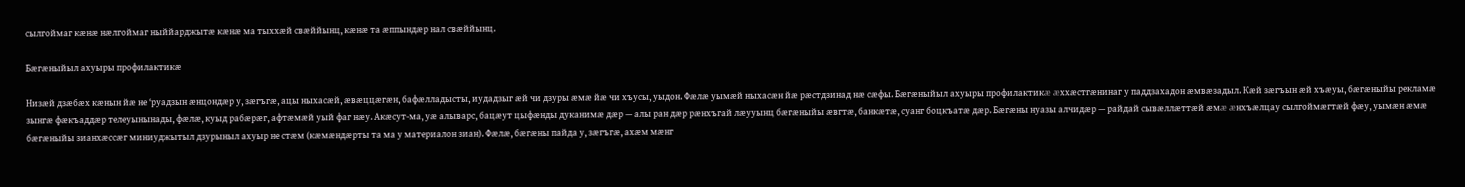сылгоймаг кæнæ нæлгоймаг ныййарджытæ кæнæ ма тыххæй свæййынц, кæнæ та æппындæр нал свæййынц.

Бæгæныйыл ахуыры профилактикæ

Низæй дзæбæх кæнын йæ не ‘руадзын æнцондæр у, зæгъгæ, ацы ныхасæй, æвæццæгæн, бафæлладысты, иудадзыг æй чи дзуры æмæ йæ чи хъусы, уыдон. Фæлæ уымæй ныхасæн йæ рæстдзинад нæ сæфы. Бæгæныйыл ахуыры профилактикæ æххæстгæнинаг у паддзахадон æмвæзадыл. Кæй зæгъын æй хъæуы, бæгæныйы рекламæ зынгæ фæкъаддæр телеуынынады, фæлæ, куыд рабæрæг, афтæмæй уый фаг нæу. Акæсут-ма, уæ алыварс, бацæут цыфæнды дуканимæ дæр — алы ран дæр рæнхъгай лæууынц бæгæныйы æвгтæ, банкæтæ, суанг боцкъатæ дæр. Бæгæны нуазы алчидæр — райдай сывæллæттæй æмæ æнхъæлцау сылгоймæгтæй фæу, уымæн æмæ бæгæныйы зианхæссæг миниуджытыл дзурыныл ахуыр не стæм (кæмæндæрты та ма у материалон зиан). Фæлæ, бæгæны пайда у, зæгъгæ, ахæм мæнг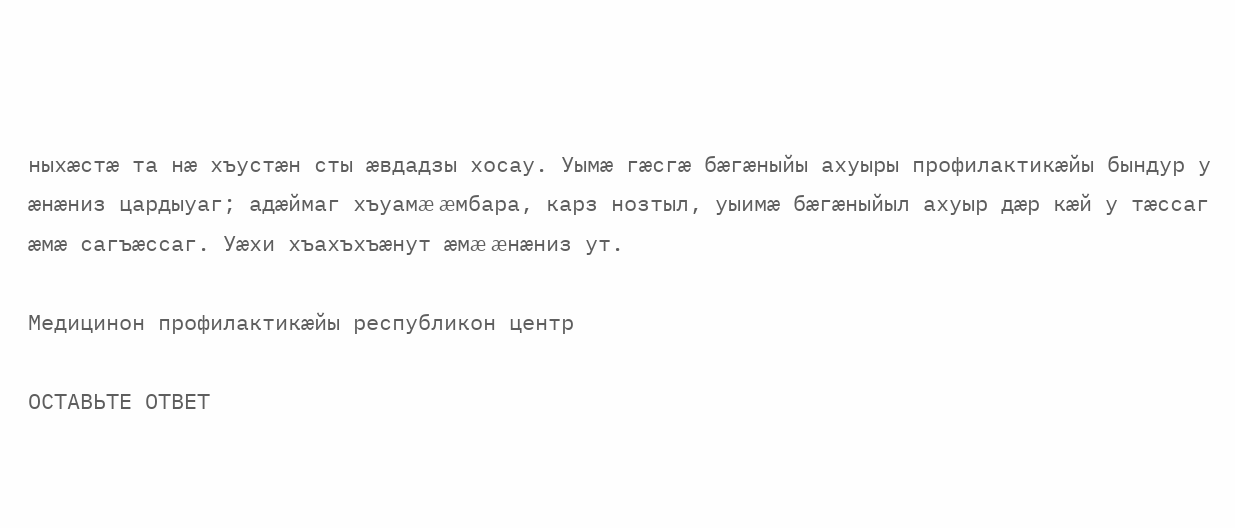ныхæстæ та нæ хъустæн сты æвдадзы хосау. Уымæ гæсгæ бæгæныйы ахуыры профилактикæйы бындур у æнæниз цардыуаг; адæймаг хъуамæ æмбара, карз нозтыл, уыимæ бæгæныйыл ахуыр дæр кæй у тæссаг æмæ сагъæссаг. Уæхи хъахъхъæнут æмæ æнæниз ут.

Медицинон профилактикæйы республикон центр

ОСТАВЬТЕ ОТВЕТ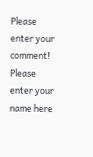Please enter your comment!
Please enter your name here